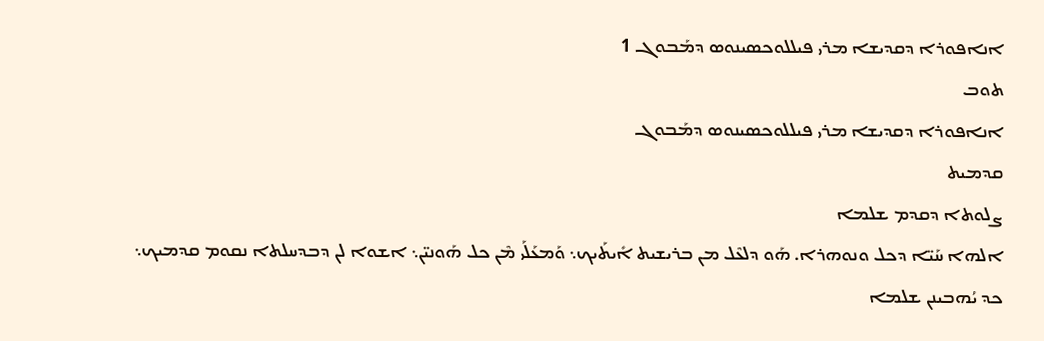ܐܢܐܦܘܪܐ ܕܩܕܝܫܐ ܡܪܝ ܦܝܠܠܘܟܣܝܢܘܣ ܕܡܰܒܘܓ 1
ܬܘܒ
ܐܢܐܦܘܪܐ ܕܩܕܝܫܐ ܡܪܝ ܦܝܠܠܘܟܣܝܢܘܣ ܕܡܰܒܘܓ
ܩܕܡܝܬ
ܨܠܘܬܐ ܕܩܕܡ ܫܠܡܐ
ܐܠܗܐ ܚܰܝ̈ܐ ܕܟܠ ܘܢܘܗܪܐ. ܗܰܘ ܕܠܥܶܠ ܡܢ ܒܪܝܫܝܬ ܐܺܝܬܰܝܟ܆ ܘܰܡܥܰܠܰܝ ܡܶܢ ܟܠ ܗܰܘܢܝ̈ܢ܆ ܐܫܘܐ ܠܢ ܕܒܕܚܠܬܐ ܢܩܘܡ ܩܕܡܝܟ܆ ܟܕ ܝܳܗܒܝܢܢ ܫܠܡܐ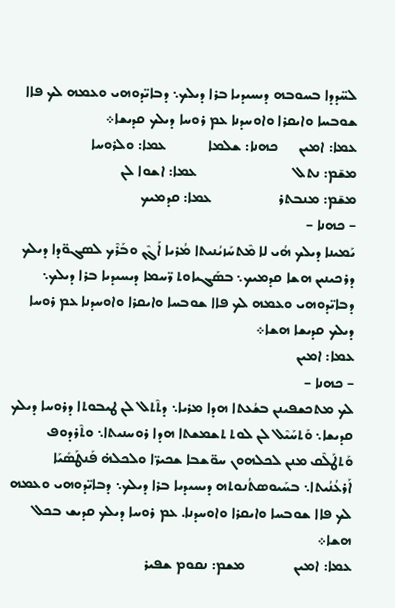ܠܚ̈ܕܕܐ ܒܚܘܒܗ ܕܝܚܝܕܝܐ ܒܪܐ ܕܝܠܟ܆ ܕܒܐܝ̈ܕܘܗܝ ܘܥܡܗ ܠܟ ܦܐܐ ܫܘܒܚܐ ܘܐܝܩܪܐ ܘܐܘܚܕܢܐ ܥܡ ܪܘܚܐ ܕܝܠܟ ܩܕܝܫܐ܀
ܥܡܐ: ܐܡܝܢ      ܟܗܢܐ: ܫܠܡܐ            ܥܡܐ: ܘܠܪܘܚܐ
ܡܫ̄ܡ: ܢܬܠ                            ܥܡܐ: ܐܫܘܐ ܠܢ
ܡܫ̄ܡ: ܡܢܒܬܪ                   ܥܡܐ: ܩܕܡܝܟ
– ܟܗܢܐ –
ܝܰܡܝܢܐ ܕܝܠܟ ܗܳܝ ܠܐ ܡܶܬܚܰܙܝܳܢܝܬܐ ܡܳܪܝܐ ܐܰܓܶܢ ܘܒܰܪܶܟ ܠܣܓܘ̈ܕܐ ܕܝܠܟ ܕܪܟܝܢܝܢ ܗܫܐ ܩܕܡܝܟ܆ ܒܣܰܓܝܐܘܬ ܖ̈ܚܡܐ ܕܝܚܝܕܝܐ ܒܪܐ ܕܝܠܟ܆ ܕܒܐܝ̈ܕܘܗܝ ܘܥܡܗ ܠܟ ܦܐܐ ܫܘܒܚܐ ܘܐܝܩܪܐ ܘܐܘܚܕܢܐ ܥܡ ܪܘܚܐ ܕܝܠܟ ܩܕܝܫܐ ܗܫܐ܀
ܥܡܐ: ܐܡܝܢ
– ܟܗܢܐ –
ܠܟ ܡܬܟܫܦܝܢܢ ܒܫܳܥܬܐ ܗܕܐ ܡܪܝܐ܆ ܕܬܶܬܠ ܠܢ ܛܝܒܘܬܐ ܕܪܘܚܐ ܕܝܠܟ ܩܕܝܫܐ܆ ܘܰܬܚܰܝܶܠ ܠܢ ܠܘܬ ܬܫܡܫܬܐ ܗܕܐ ܪܘܚܢܝܬܐ܆ ܘܬܶܪܕܘܦ ܘܰܬܛܰܠܶܩ ܡܢܢ ܠܟܠܗܘܢ ܚܘ̈ܫܒܐ ܫܟܝܖ̈ܐ ܘܠܟܠܗ̇ ܦܰܢܛܰܣܺܝܰܐ ܐܰܪܥܳܢܳܝܬܐ܆ ܒܚܰܝܘܣܬܳܢܘܬܗ ܕܝܚܝܕܝܐ ܒܪܐ ܕܝܠܟ܆ ܕܒܐܝ̈ܕܘܗܝ ܘܥܡܗ ܠܟ ܦܐܐ ܫܘܒܚܐ ܘܐܝܩܪܐ ܘܐܘܚܕܢܐ. ܥܡ ܪܘܚܐ ܕܝܠܟ ܩܕܝܫ ܒܟܠ ܗܫܐ܀
ܥܡܐ: ܐܡܝܢ              ܡܫܡ: ܢܩܘܡ ܫܦܝܪ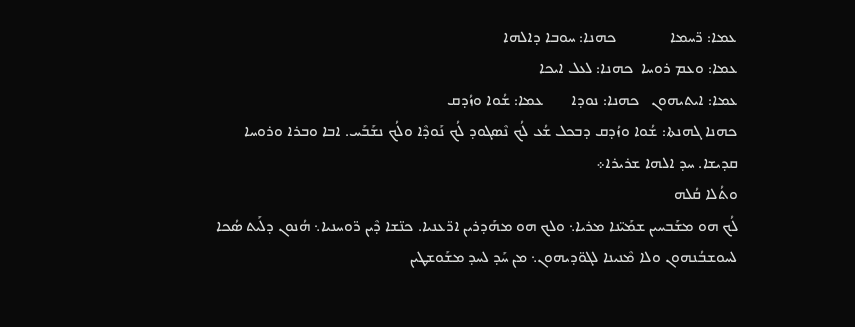ܥܡܐ: ܖ̈ܚܡܐ              ܟܗܢܐ: ܚܘܒܐ ܕܐܠܗܐ
ܥܡܐ: ܘܥܡ ܪܘܚܐ  ܟܗܢܐ: ܠܥܠ ܐܝܟܐ
ܥܡܐ: ܐܝܬܝܗܘܢ   ܟܗܢܐ: ܢܘܕܐ       ܥܡܐ: ܫܳܘܐ ܘܙܳܕܩ
ܟܗܢܐ ܓܗܢܬܐ: ܫܳܘܐ ܘܙܳܕܩ ܕܒܟܠ ܫܳܥ ܠܳܟ ܢܶܣܓܘܕ ܠܳܟ ܢܰܘܕܶܐ ܘܠܳܟ ܢܫܰܒܰܚ. ܐܒܐ ܘܒܪܐ ܘܪܘܚܐ ܩܕܝܫܐ. ܚܕ ܐܠܗܐ ܫܪܝܪܐ܀
ܘܬܳܠܐ ܩܳܠܗ
ܠܳܟ ܗܘ ܡܫܰܒܚܝܢ ܫܡܰܝ̈ܢܐ ܡܪܝܐ܆ ܘܠܟ ܗܘ ܡܗܰܕܪܝܢ ܐܖ̈ܥܢܝܐ. ܟܢ̈ܫܐ ܕܶܝܢ ܖ̈ܘܚܢܝܐ܆ ܗܳܢܘܢ ܕܠܰܝܬ ܣܳܟܐ ܠܚܘܫܒܳܢܗܘܢ ܘܠܐ ܡܶܢܝܢܐ ܠܓܘ̈ܕܝܗܘܢ܆ ܡܢ ܚܰܕ ܠܚܕ ܡܫܰܘܫܛܝܢ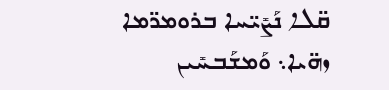ܩ̈ܠܐ ܢܰܨܺܝ̈ܚܐ ܒܪܘܡܖ̈ܡܐ ܙܗ̈ܝܐ܆ ܘܰܡܫܰܒܚܺܝܢ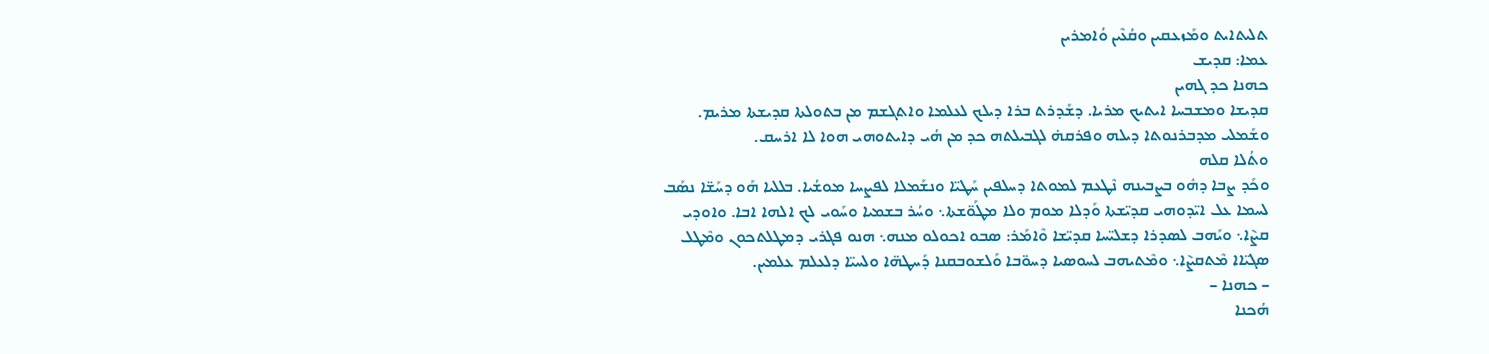ܬܠܝܬܐܝܬ ܘܡܰܙܥܩܝܢ ܘܩܳܥܶܝܢ ܘܳܐܡܪܝܢ
ܥܡܐ: ܩܕܝܫ
ܟܗܢܐ ܟܕ ܓܗܝܢ
ܩܕܝܫܐ ܘܡܫܒܚܐ ܐܝܬܝܟ ܡܪܝܐ. ܕܫܰܕܪܬ ܒܪܐ ܕܝܠܟ ܠܥܠܡܐ ܘܐܬܓܫܡ ܡܢ ܒܬܘܠܬܐ ܩܕܝܫܬܐ ܡܪܝܡ. ܘܫܰܡܠܝ ܡܕܒܪܢܘܬܐ ܕܝܠܗ ܘܦܪܩܗ̇ ܠܓܒܝܠܬܗ ܟܕ ܡܢ ܗܳܝ ܕܐܝܬܘܗܝ ܗܘܐ ܠܐ ܐܪܚܩ.
ܘܬܳܠܐ ܩܠܗ
ܘܟܰܕ ܨܒܐ ܕܗܽܘ ܒܨܒܝܢܗ ܢܶܛܥܡ ܠܡܘܬܐ ܕܚܠܦܝܢ ܚܰܛܝ̈ܐ ܘܢܫܰܡܠܐ ܠܦܨܚܐ ܡܘܫܳܝܐ. ܒܠܠܝܐ ܗܰܘ ܕܚܰܫ̈ܐ ܢܣܰܒ ܠܚܡܐ ܥܠ ܐܝ̈ܕܘܗܝ ܩܕܝ̈ܫܬܐ ܘܰܕܠܐ ܡܘܡ ܘܠܐ ܡܛܰܘ̈ܫܬܐ܆ ܘܚܳܪ ܒܫܡܝܐ ܘܚܰܘܝ ܠܟ ܐܠܗܐ ܐܒܐ. ܘܐܘܕܝ ܩܨ݉ܐ܆ ܘܝܰܗܒ ܠܣܕܪܐ ܕܫܠܝ̈ܚܐ ܩܕܝ̈ܫܐ ܘܶܐܡܰܪ: ܣܒܘ ܐܟܘܠܘ ܡܢܗ܆ ܗܢܘ ܦܓܪܝ ܕܡܛܠܬܟܘܢ ܘܡܶܛܠ ܣܓܝ̈ܐܐ ܡܶܬܩܨ݉ܐ܆ ܘܡܶܬܝܗܒ ܠܚܘܣܝܐ ܕܚܘ̈ܒܐ ܘܰܠܫܘܒܩܢܐ ܕܰܚܛܗ̈ܐ ܘܠܚܝ̈ܐ ܕܠܥܠܡ ܥܠܡܝܢ.
– ܟܗܢܐ –
ܗܳܟܢܐ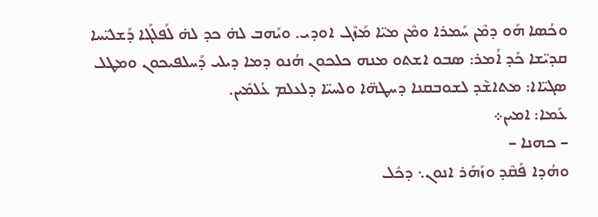ܘܟܳܣܐ ܗܰܘ ܕܡܶܢ ܚܰܡܪܐ ܘܡܶܢ ܡܝ̈ܐ ܡܰܙܶܓ ܐܘܕܝ. ܘܝܰܗܒ ܠܗ̇ ܟܕ ܠܗ̇ ܠܰܦܠܰܓܐ ܕܰܫܠܝ̈ܚܐ ܩܕܝ̈ܫܐ ܟܰܕ ܐܳܡܪ: ܣܒܘ ܐܫܬܘ ܡܢܗ ܟܠܟܘܢ ܗܳܢܘ ܕܡܐ ܕܝܠܝ ܕܰܚܠܦܝܟܘܢ ܘܡܛܠ ܣܓܝ̈ܐܐ: ܡܬܐܫ݉ܕ ܠܫܘܒܩܢܐ ܕܚܛܗ̈ܐ ܘܠܚܝ̈ܐ ܕܠܥܠܡ ܥܳܠܡܺܝܢ.
ܥܰܡܐ: ܐܡܝܢ܀
– ܟܗܢܐ –
ܘܗܳܕܐ ܦܰܩܶܕ ܘܙܰܗܰܪ ܐܢܘܢ܆ ܕܟܽܠ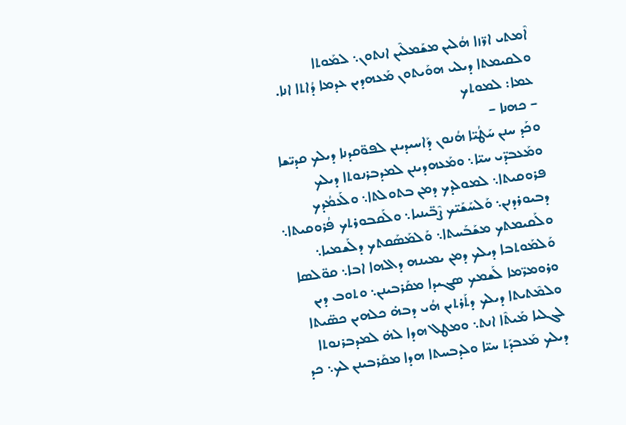ܐܶܡܬܝ ܐܖ̈ܙܐ ܗܳܠܝܢ ܡܫܰܡܠܶܝܢ ܐܢܬܘܢ܆ ܠܡܰܘܬܐ ܘܠܩܝܡܬܐ ܕܝܠܝ ܗܘܰܝܬܘܢ ܡܰܥܗܕܝܢ ܥܕܡܐ ܕܳܐܬܐ ܐܢܐ. ܥܡܐ: ܠܡܘܬܟ
– ܟܗܢܐ –
ܘܟܰܕ ܚܢܢ ܚܰܛܳܝ̈ܐ ܗܳܢܘܢ ܕܰܐܚܝܕܝܢܢ ܠܦܘ̈ܩܕܢܐ ܕܝܠܟ ܩܕܝ̈ܫܐ ܘܡܰܥܒܕ̈ܝ ܚܝ̈ܐ܆ ܘܡܰܥܗܕܝܢܢ ܠܡܕܒܪܢܘܬܐ ܕܝܠܟ ܦܪܘܩܝܬܐ܆ ܠܡܘܠܕܟ ܕܡܢ ܒܬܘܠܬܐ܆ ܘܠܰܥܡܳܕܟ ܕܒܝܘܪܕܢܢ܆ ܘܰܠܚܰܫܰܝ̈ܟ ܨܶܒ̈ܝܢܝܐ܆ ܘܠܰܩܒܘܪܬܟ ܦܳܪܘܩܝܬܐ܆ ܘܠܰܩܝܡܬܟ ܡܫܰܒܰܚܬܐ܆ ܘܰܠܡܰܣܰܩܬܟ ܕܠܰܫܡܝܐ܆ ܘܰܠܡܰܘܬܒܐ ܕܝܠܟ ܕܡܢ ܝܡܝܢܗ ܕܐܠܗܐ ܐܒܐ܆ ܩܘ̈ܠܣܐ ܘܪܘܡܖ̈ܡܐ ܠܰܫܡܟ ܣܓܝܕܐ ܡܩܰܪܒܝܢܢ܆ ܘܬܘܒ ܕܝܢ ܘܠܡܶܬܝܬܐ ܕܝܠܟ ܕܬܰܪܬܝܢ ܗܳܝ ܕܒܗ̇ ܟܠܗܝܢ ܟܣ̈ܝܬܐ ܠܓܠܝܐ ܡܰܝܬܶܐ ܐܢܬ܆ ܘܡܛܠ ܗܕܐ ܠܗ̇ ܠܡܕܒܪܢܘܬܐ ܕܝܠܟ ܡܰܥܒܕܰܬ ܚܝ̈ܐ ܘܠܕܒܚܬܐ ܗܕܐ ܡܩܰܪܒܝܢܢ ܠܟ܆ ܟܕ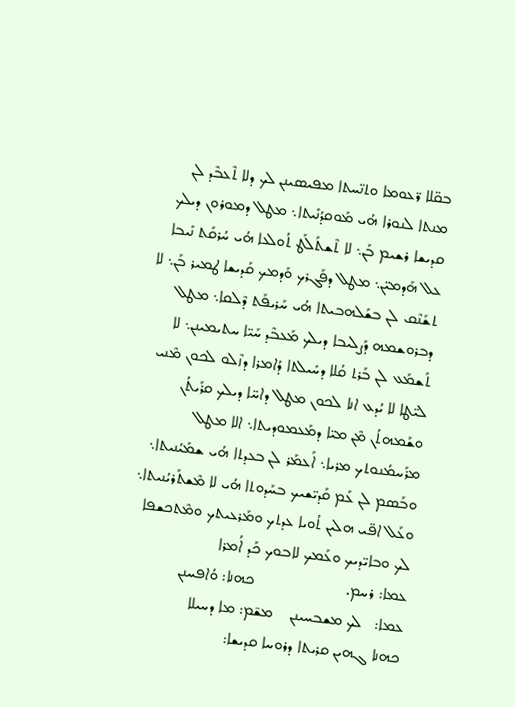ܒܩ̈ܠܐ ܖ̈ܥܘܡܐ ܘܬܢ̈ܚܬܐ ܡܦܝܣܝܢܢ ܠܟ ܕܠܐ ܬܶܥܒܶܕ ܠܢ ܡܢܬܐ ܠܢܘܪܐ ܗܳܝ ܡܰܘܩܕܳܢܺܝܬܐ܆ ܡܛܠ ܕܡܘܪܘܢ ܕܝܠܟ ܩܕܝܫܐ ܪܫܝܡ ܒܰܢ܆ ܠܐ ܬܶܫܬܰܠܰܛ ܬܳܘܠܥܐ ܗܳܝ ܚܳܪܩܰܬ ܢܺܝܒܐ ܥܠ ܗܰܕܡܝ̈ܢ܆ ܡܛܠ ܕܦܰܓܪܟ ܘܰܕܡܟ ܩܰܕܝܫܐ ܛܡܝܪ ܒܰܢ܆ ܠܐ ܬܫܰܢܶܩ ܠܢ ܒܫܰܠܗܒܝܬܐ ܗܳܝ ܚܰܪܝܦܰܬ ܕܶܠܩܐ܆ ܡܛܠ ܕܒܪܘܫܡܗ ܕܰܨܠܝܒܐ ܕܝܠܟ ܡܰܥܒܶܕ ܚܰܝ̈ܐ ܚܬܝܡܝܢܢ܆ ܠܐ ܬܰܫܡܰܥ ܠܢ ܒܰܪܬ ܩܳܠܐ ܕܚܺܝܠܬܐ ܕܳܐܡܪܐ ܕܙܶܠܘ ܠܟܘܢ ܡܶܢܝ ܠܝ̈ܛܐ ܠܐ ܝܳܕܥ ܐܢܐ ܠܟܘܢ ܡܛܠ ܕܐܚ̈ܐ ܕܝܠܟ ܩܪܰܝܬܳܢ ܘܫܰܡܗܬܳܢ ܡܶܢ ܡܝ̈ܐ ܕܡܰܥܡܘܕܝܬܐ܆ ܐܠܐ ܡܛܠ ܡܪܰܚܡܳܢܘܬܟ ܡܪܝܐ܆ ܐܰܥܡܰܪ ܠܢ ܒܥܕܬܐ ܗܳܝ ܫܡܰܝܳܢܝܬܐ܆ ܘܒܰܣܡ ܠܢ ܥܰܡ ܩܰܕܝ̈ܫܝܟ ܒܚܰܕܘܬܐ ܗܳܝ ܠܐ ܡܶܫܬܰܪܝܳܢܝܬܐ܆ ܘܥܰܠ ܐܦ̈ܝ ܗܠܝܢ ܬܳܘܝܐ ܥܕܬܟ ܘܡܰܪܥܝܬܟ ܘܡܶܬܟܫܦܐ ܠܟ ܘܒܐܝ̈ܕܝܟ ܘܥܰܡܟ ܠܐܒܘܟ ܟܰܕ ܐܳܡܪܐ
ܥܡܐ: ܪܚܡ.                      ܟܗܢܐ: ܘܳܐܦܚܢܢ
ܥܡܐ:   ܠܟ ܡܫܒܚܝܢܢ    ܡܫ̄ܡ: ܡܐ ܕܚܝܠܐ
ܟܗܢܐ ܓܗܝܢ ܩܪܝܬܐ ܕܪܘܚܐ ܩܕܝܫܐ: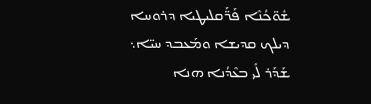ܫܽܘ̈ܟܳܢܶܐ ܦܰܖ̈ܰܩܠܝܛܝܐ ܕܪܘܚܐ ܕܝܠܟ ܩܕܝܫܐ ܘܡܰܥܒܕ ܚܝ̈ܐ܆ ܫܰܕܰܪ ܠܺܝ ܒܥܶܕܳܢܐ ܗܢܐ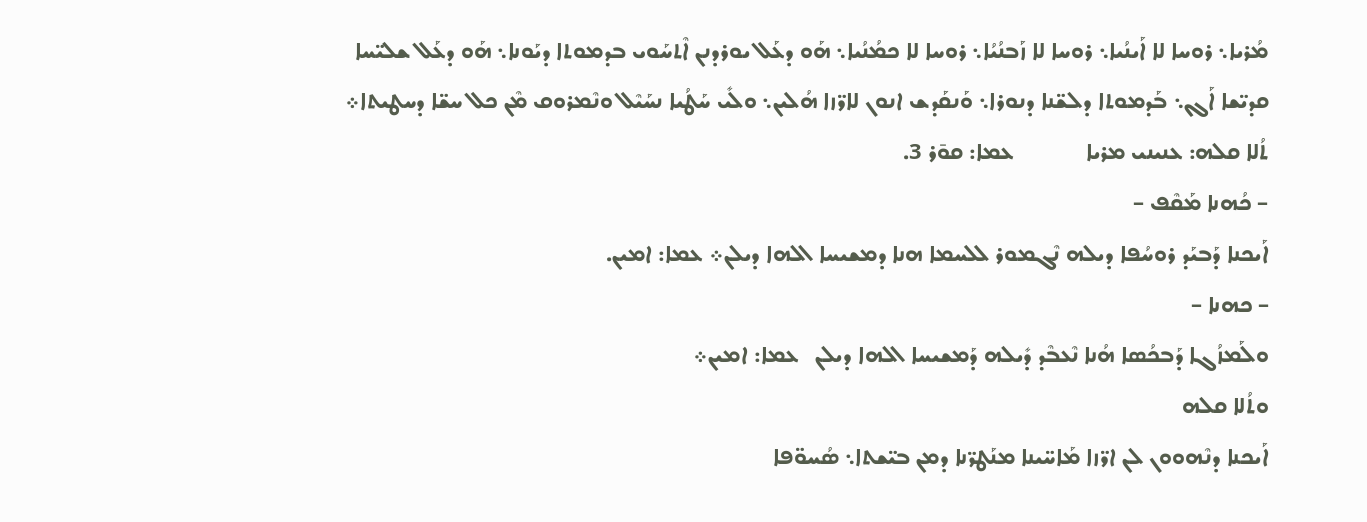ܡܳܪܝܐ܆ ܪܘܚܐ ܠܐ ܐܰܝܢܳܝܐ܆ ܪܘܚܐ ܠܐ ܙܰܒܢܳܝܳܐ܆ ܪܘܚܐ ܠܐ ܟܡܳܢܳܝܐ܆ ܗܰܘ ܕܥܰܠ ܝܘܪܕܢܢ ܐܶܬܚܰܘܝ ܒܕܡܘܬܐ ܕܝܰܘܢܐ܆ ܗܰܘ ܕܥܰܠ ܫܠܝ̈ܚܐ ܩܕܝ̈ܫܐ ܐܰܓܢ܆ ܒܰܕܡܘܬܐ ܕܠܫ̈ܢܐ ܕܢܘܪܐ܆ ܘܰܢܩܰܕܫ ܐܢܘܢ ܠܐܖ̈ܙܐ ܗܳܠܝܢ܆ ܘܠܺܝ ܚܰܛܳܝܐ ܢܚܰܝܶܠ ܘܢܶܡܪܘܩ ܡܶܢ ܟܠ ܚܫ̈ܐ ܕܚܛܝܬܐ܀
ܬܳܠܐ ܩܠܗ: ܥܢܝܢܝ ܡܪܝܐ             ܥܡܐ: ܩܘ̄ܪ 3.
– ܟܳܗܢܐ ܡܰܩܶܦ –
ܐܰܝܟܢܐ ܕܰܒܝܰܕ ܪܘܚܳܦܐ ܕܝܠܗ ܢܶܓܡܘܪ ܠܠܚܡܐ ܗܢܐ ܕܡܫܝܚܐ ܐܠܗܐ ܕܝܠܢ܀ ܥܡܐ: ܐܡܝܢ.
– ܟܗܢܐ –
ܘܠܰܡܙܳܓܐ ܕܰܒܟܳܣܐ ܗܳܢܐ ܢܶܥܒܶܕ ܕܺܝܠܗ ܕܰܡܫܝܚܐ ܐܠܗܐ ܕܝܠܢ   ܥܡܐ: ܐܡܝܢ܀
ܘܬܳܠܐ ܩܠܗ
ܐܰܝܟܢܐ ܕܢܶܗܘܘܢ ܠܢ ܐܖ̈ܙܐ ܡܰܐܚ̈ܝܢܐ ܡܢܰܛܖ̈ܢܐ ܕܡܢ ܒܝ̈ܫܬܐ܆ ܣܳܚܘ̈ܦܐ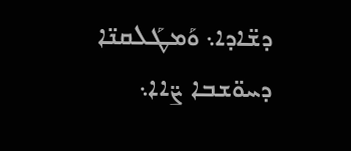ܕܫ̈ܐܕܐ܆ ܘܰܡܛܰܠܩܢ̈ܐ ܕܚܘ̈ܫܒܐ ܨ̈ܐܐ܆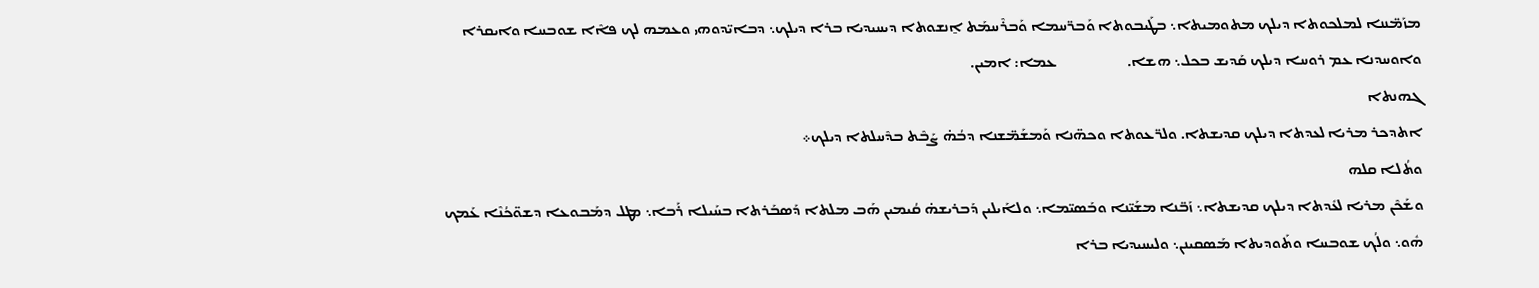ܡܙܰܡ̈ܢܢܐ ܠܡܠܟܘܬܐ ܕܝܠܟ ܡܬܘܡܝܬܐ܆ ܒܛܰܝܒܘܬܐ ܘܰܒܖ̈ܚܡܐ ܘܰܒܪܶܚܡܰܬ ܐ̱ܢܫܘܬܐ ܕܝܚܝܕܝܐ ܒܪܐ ܕܝܠܟ܆ ܕܒܐܝ̈ܕܘܗܝ ܘܥܡܗ ܠܟ ܦܐܶܐ ܫܘܒܚܐ ܘܐܝܩܪܐ ܘܐܘܚܕܢܐ ܥܡ ܪܘܚܐ ܕܝܠܟ ܩܰܕܝܫ ܒܟܠ܆ ܗܫܐ.                    ܥܡܐ: ܐܡܝܢ.
ܓܗܢܬܐ
ܐܬܕܟܪ ܡܪܝܐ ܠܥܕܬܐ ܕܝܠܟ ܩܕܝܫܬܐ. ܘܠܖ̈ܥܘܬܐ ܘܟܗ̈ܢܐ ܘܰܡܫܰܡ̈ܫܢܐ ܕܒܳܗ̇ ܨܰܒܶܬ ܒܕܶܚܠܬܐ ܕܝܠܟ܀
ܘܬܳܠܐ ܩܠܗ
ܘܫܰܟܶܢ ܡܪܝܐ ܠܥܺܕܬܐ ܕܝܠܟ ܩܕܝܫܬܐ܆ ܙܰܒ̈ܢܐ ܡܫܰܝ̈ܢܐ ܘܒܰܣܝ̈ܡܐ܆ ܘܠܐܰܝܠܝܢ ܕܰܒܪܝܫܗ̇ ܩܳܝܡܝܢ ܗܰܒ ܡܠܬܐ ܕܰܣܒܰܪܬܐ ܒܚܰܝܠܐ ܪܰܒܐ܆ ܡܛܠ ܕܡܰܒܘܥܐ ܕܫܘ̈ܟܳܢܶܐ ܥܰܡܟ ܗܽܘ܆ ܘܠܳܟ ܫܘܒܚܐ ܘܬܰܘܕܝܬܐ ܡܰܣܩܝܢܢ܆ ܘܠܝܚܝܕܝܐ ܒܪܐ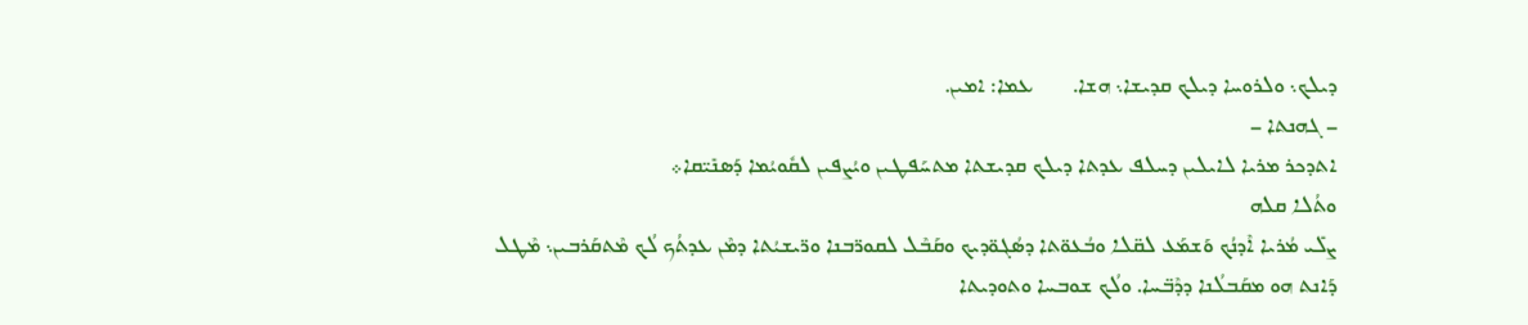ܕܝܠܟ܆ ܘܠܪܘܚܐ ܕܝܠܟ ܩܕܝܫܐ܆ ܗܫܐ.       ܥܡܐ: ܐܡܝܢ.
– ܓܗܢܬܐ –
ܐܬܕܟܪ ܡܪܝܐ ܠܐܝܠܝܢ ܕܚܠܦ ܥܕܬܐ ܕܝܠܟ ܩܕܝܫܬܐ ܡܬܚܰܦܛܝܢ ܘܝܳܨܦܝܢ ܠܩܽܘܝܳܡܐ ܕܰܣܢܺܝ̈ܩܐ܀
ܘܬܳܠܐ ܩܠܗ
ܨܠܺܝ ܡܳܪܝܐ ܐܶܕܢܳܟ ܘܰܫܡܰܥ ܠܩ̈ܠܐ ܘܒܳܥܘ̈ܬܐ ܕܣܳܓܘ̈ܕܝܟ ܘܩܰܒܶܠ ܠܩܘܖ̈ܒܢܐ ܘܖ̈ܝܫܝܳܬܐ ܕܡܶܢ ܥܕܬܳܟ ܠܳܟ ܡܶܬܩܰܪܒܝܢ܆ ܡܶܛܠ ܕܰܐܢܬ ܗܘ ܡܩܰܒܠܳܢܐ ܕܕܶܒ̈ܚܐ. ܘܠܳܟ ܫܘܒܚܐ ܘܬܘܕܝܬܐ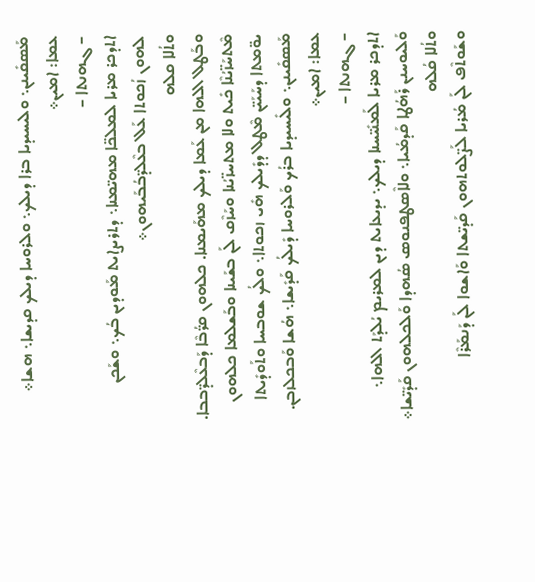ܡܰܣܩܺܝܢܢ܆ ܘܠܝܚܝܕܝܐ ܒܪܐ ܕܝܠܟ܆ ܘܠܪܘܚܐ ܕܝܠܟ ܩܕܝܫܐ܆ ܗܫܐ܀
ܥܡܐ: ܐܡܝܢ܀
– ܓܗܢܬܐ –
ܐܬܕܟܪ ܡܪܝܐ ܠܡܠܟ̈ܐ ܡܗܝ̈ܡܢܐ܆ ܕܬܪܝܨܐܝܬ ܡܰܘܕܝܢ ܒܳܟ܆ ܘܫܰܟܢ ܠܗܘܢ ܙܳܟܘܬܐ ܥܰܠ ܒܥܶܠܕ̈ܒܳܒܰܝܗܘܢ܀
ܘܬܳܠܐ ܩܠܗ
ܘܒܰܛܠ ܐܠܗܐ ܡܢ ܥܰܡܐ ܕܝܠܟ ܡܗܰܝܡܢܐ. ܟܠܗܘܢ ܩܖ̈ܳܒܶܐ ܕܰܒܥܶܠܕ̈ܒܒܐ. ܡܶܬܚܰܙ̈ܝܳܢܶܐ ܟܺܝܬ ܘܠܐ ܡܬܚܙ̈ܝܳܢܐ ܘܚܰܙܶܩ ܠܰܢ ܒܫܰܝܢܐ ܘܒܰܫܠܡܐ ܟܠܗܘܢ ܝܘ̈ܡܬܐ ܕܚܰܝܰܝ̈ܢ ܡܶܛܠ ܕܕܺܝܠܟ ܗܺܝ ܙܟܘܬܐ܆ ܘܠܳܟ ܫܘܒܚܐ ܘܬܰܘܕܺܝܬܐ ܡܰܣܩܺܝܢܢ܆ ܘܠܺܝܚܝܕܝܐ ܒܪܳܟ ܘܰܠܪܘܚܐ ܕܺܝܠܳܟ ܩܰܕܺܝܫܐ܆ ܗܳܫܐ ܘܰܒܟܠܙܒܢ.
ܥܡܐ: ܐܡܝܢ܀
– ܓܗܢܬܐ –
ܐܬܕܟܪ ܡܪܝܐ ܠܰܡܢܺܝ̈ܚܢܐ ܕܝܠܟ܆ ܝܕܝܥܐܝܬ ܕܝܢ ܠܡܪܝܡ ܝܳܠܕܰܬ ܐܠܗܐ܆ ܘܰܠܝܘܚܢܢ ܪܰܗܳܛܐ ܩܰܕܡܳܝܐ܆ ܘܠܐܶܣܛܦܢܘܣ ܣܳܗܕܐ ܘܰܠܟܠܗܘܢ ܩܰܕܺܝ̈ܫܐ܀
ܘܬܳܠܐ ܩܳܠܗ
ܘܫܰܘܬܶܦ ܠܰܢ ܡܳܪܝܐ ܠܰܨ̈ܠܘܬܗܘܢ ܩܰܕܝ̈ܫܬܐ ܘܰܐܫܘܐ ܠܰܢ ܕܰܢܡܰܪܶܐ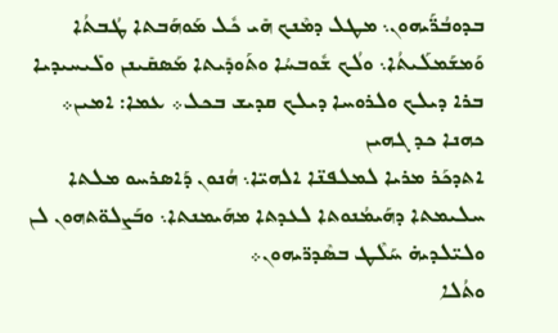ܒܕܘܒܳܖ̈ܰܝܗܘܢ܆ ܡܛܠ ܕܡܶܢܟ ܗܺܝ ܟܽܠ ܡܰܘܗܰܒܬܐ ܛܳܒܬܳܐ ܘܰܡܫܰܡܠܰܝܬܳܐ܆ ܘܠܳܟ ܫܽܘܒܚܳܐ ܘܬܰܘܕܺܝܬܐ ܡܰܣܩܺܝܢܢ ܘܠܺܝܚܝܕܝܐ ܒܪܐ ܕܝܠܟ ܘܠܪܘܚܐ ܕܝܠܟ ܩܕܝܫ ܒܟܠ܀ ܥܡܐ: ܐܡܝܢ܀
ܟܗܢܐ ܟܕ ܓܗܝܢ
ܐܬܕܟܰܪ ܡܪܝܐ ܠܡܠܦܢ̈ܐ ܐܠܗܝ̈ܐ܆ ܗܳܢܘܢ ܕܰܐܣܪܚܘ ܡܠܬܐ ܚܠܝܡܬܐ ܕܗܰܝܡܳܢܘܬܐ ܠܥܕܬܐ ܡܗܰܝܡܢܬܐ܆ ܘܒܰܨܠܘ̈ܬܗܘܢ ܠܢ ܘܠܝ̈ܠܕܝܗ̇ ܚܰܠܶܛ ܒܣܶܕܖ̈ܝܗܘܢ܀
ܘܬܳܠܐ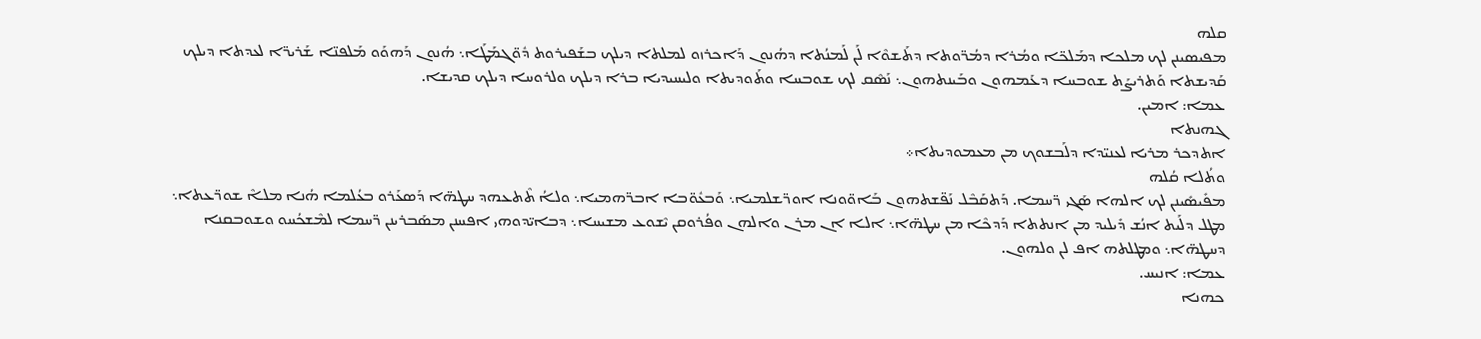ܩܠܗ
ܡܦܝܣܝܢܢ ܠܟ ܡܠܟܐ ܕܡܰܠܟ̈ܐ ܘܡܳܪܐ ܕܡܳܖ̈ܘܬܐ ܕܬܰܫܘܶܐ ܠܰܢ ܠܰܡܢܳܬܐ ܕܗܳܢܘܢ ܕܰܐܟܪܙܘ ܠܡܠܬܐ ܕܝܠܟ ܒܫܰܦܝܪܘܬ ܕܽܘ̈ܓܡܰܛܰܐ܆ ܗܳܢܘܢ ܕܰܗܘܰܘ ܡܰܠܦܢ̈ܐ ܫܰܪܝܖ̈ܐ ܠܥܕܬܐ ܕܝܠܟ ܩܰܕܝܫܬܐ ܘܰܬܪܝܨܰܬ ܫܘܒܚܐ ܕܥܰܡܗܘܢ ܘܒܰܝܢܬܗܘܢ܆ ܢܰܣܶܩ ܠܟ ܫܘܒܚܐ ܘܬܰܘܕܝܬܐ ܘܠܝܚܝܕܝܐ ܒܪܐ ܕܝܠܟ ܘܠܪܘܚܐ ܕܝܠܟ ܩܕܝܫܐ.
ܥܡܐ: ܐܡܝܢ.
ܓܗܢܬܐ
ܐܬܕܟܪ ܡܪܝܐ ܠܥܢܝ̈ܕܐ ܕܠܰܒܫܘܟ ܡܢ ܡܥܡܘܕܝܬܐ܀
ܘܬܳܠܐ ܩܳܠܗ
ܡܦܺܝܣܺܝܢܢ ܠܟ ܐܠܗܐ ܣܰܓܝ ܖ̈ܚܡܐ. ܕܰܬܩܰܒܶܠ ܢܰܦ̈ܫܬܗܘܢ ܒܰܐܘ̈ܘܢܐ ܐܘܖ̈ܫܠܡܝܐ܆ ܘܰܒܥܽܘ̈ܒܐ ܐܒܖ̈ܗܡܝܐ܆ ܘܠܐܳ ܬܶܬܥܗܕ ܚܛܗ̈ܐ ܕܰܣܥܰܪܘ ܒܥܳܠܡܐ ܗܳܢܐ ܡܠܐܶ ܫܘܖ̈ܥܬܐ܆ ܡܛܠ ܕܠܰܝܬ ܐܢܳܫ ܕܺܝܠܝܕ ܡܢ ܐܢܬܬܐ ܕܰܕܟܶܐ ܡܢ ܚܛܗ̈ܐ܆ ܐܠܐ ܐܢ ܡܪܢ ܘܐܠܗܢ ܘܦܳܪܘܩܢ ܝܶܫܘܥ ܡܫܝܚܐ܆ ܕܒܐܝ̈ܕܘܗܝ ܐܦܚܢܢ ܡܣܰܒܪܝܢܢ ܖ̈ܚܡܐ ܠܡܶܫܟܳܚܘ ܘܫܘܒܩܢܐ ܕܚܛܗ̈ܐ܆ ܘܡܛܠܬܗ ܐܦ ܠܢ ܘܠܗܘܢ.
ܥܡܐ: ܐܢܝܚ.
ܟܗܢܐ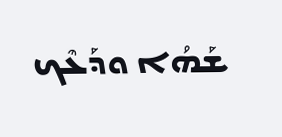ܫܰܗܳܐ ܘܕܰܥܶܟ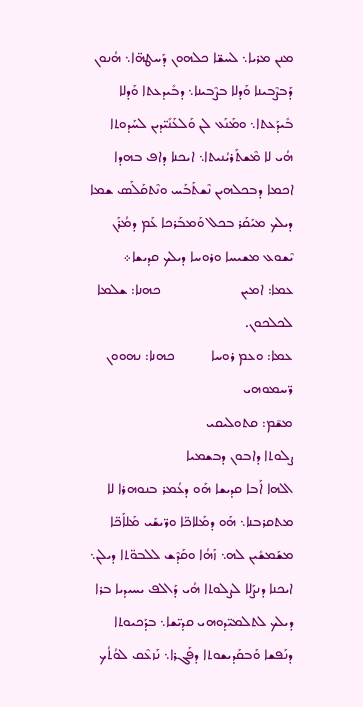ܡܢܢ ܡܪܝܐ܆ ܠܚܫ̈ܐ ܟܠܗܘܢ ܕܰܚܛܗ̈ܐ܆ ܗܳܢܘܢ ܕܰܒܨܶܒܝܢܐ ܘܰܕܠܐ ܒܨܶܒܝܢܐ܆ ܕܒܺܝܕܥܬܐ ܘܰܕܠܐ ܒܺܝܕܰܥܬܐ܆ ܘܡܰܢܰܥ ܠܢ ܘܰܠܥܰܢܺܝ̈ܕܝܢ ܠܚܰܕܘܬܐ ܗܳܝ ܠܐ ܡܶܫܬܰܪܝܳܢܝܬܐ܆ ܐܝܟܢܐ ܕܐܦ ܒܗܕܐ ܐܟܡܐ ܕܒܟܠܗܝܢ ܢܶܫܬܰܒܰܚ ܘܢܶܬܩܰܠܰܣ ܫܡܐ ܕܝܠܟ ܡܝܰܩܰܪ ܒܟܠ ܘܰܡܒܰܪܟܐ ܥܰܡ ܕܡܳܪܰܢ ܝܶܫܘܥ ܡܫܝܚܐ ܘܪܘܚܐ ܕܝܠܟ ܩܕܝܫܐ܀
ܥܡܐ: ܐܡܝܢ                      ܟܗܢܐ: ܫܠܡܐ ܠܟܠܟܘܢ.
ܥܡܐ: ܘܥܡ ܪܘܚܐ          ܟܗܢܐ: ܢܗܘܘܢ ܖ̈ܚܡܘܗܝ
ܡܫ̄ܡ: ܩܬܘܠܝܩܝ
ܨܠܘܬܐ ܕܐܒܘܢ ܕܒܫܡܝܐ
ܐܠܗܐ ܐܰܒܐ ܩܕܝܫܐ ܗܰܘ ܕܥܳܡܪ ܒܢܘܗܪܐ ܠܐ ܡܬܩܪܒܢܐ܆ ܗܰܘ ܕܡܰܠܐܟ̈ܐ ܘܖ̈ܝܫܰܝ ܡܰܠܐܰܟ̈ܐ ܡܫܰܡܫܺܝܢ ܠܗ܆ ܙܰܗܳܐ ܘܩܰܕܶܫ ܠܠܒܘ̈ܬܐ ܕܝܠܢ܆ ܐܝܟܢܐ ܕܢܨܰܠܐ ܠܨܠܘܬܐ ܗܳܝ ܕܰܐܠܦ ܝܚܝܕܝܐ ܒܪܐ ܕܝܠܟ ܠܬܠܡܝ̈ܕܘܗܝ ܩܕܝ̈ܫܐ܆ ܒܕܰܟܝܘܬܐ ܕܢܰܦܫܐ ܘܰܒܩܰܕܝܫܘܬܐ ܕܦܰܓܪܐ܆ ܢܰܙܥܶܩ ܠܘܳܬܳܟ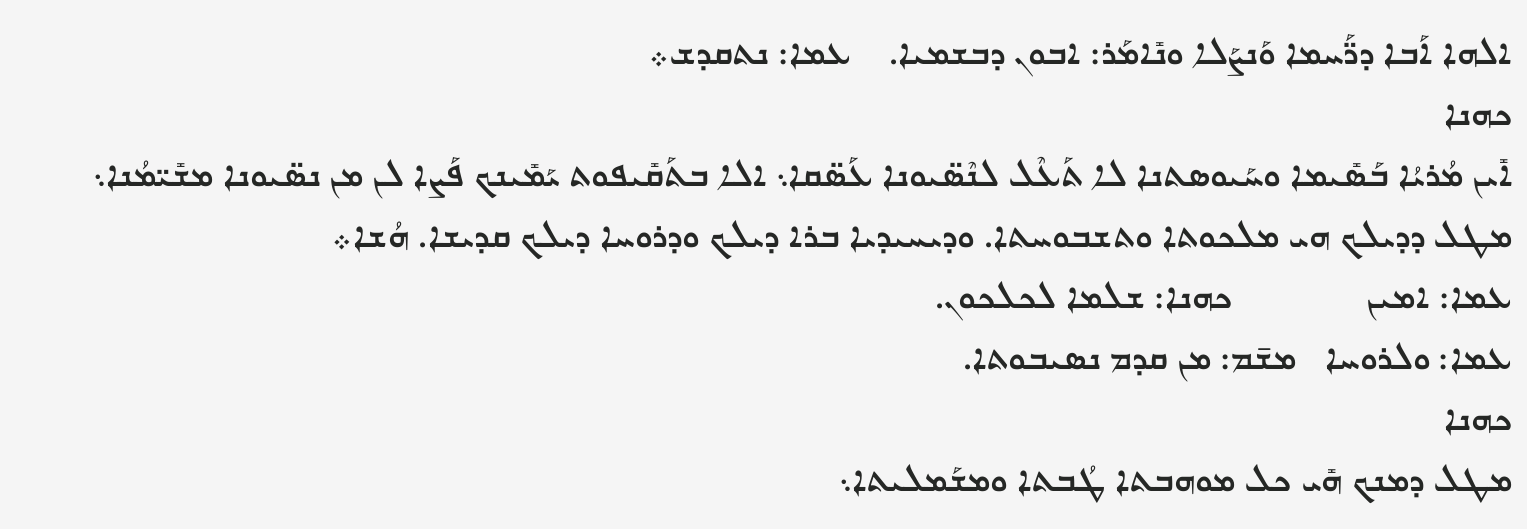ܐܠܗܐ ܐܰܒܐ ܕܖ̈ܰܚܡܐ ܘܰܢܨܰܠܐ ܘܢܺܐܡܰܪ: ܐܒܘܢ ܕܒܫܡܝܐ.    ܥܡܐ: ܢܬܩܕܫ܀
ܟܗܢܐ
ܐܺܝܢ ܡܳܪܝܳܐ ܒܰܣܺܝܡܐ ܘܚܰܝܘܣܬܢܐ ܠܐ ܬܰܥܶܠ ܠܢܶܣ̈ܝܘܢܐ ܥܰܣ̈ܩܐ܆ ܐܠܐ ܒܬܰܩܺܝܦܘܬ ܝܰܡܺܝܢܟ ܦܰܨܐ ܠܢ ܡܢ ܢܣ̈ܝܘܢܐ ܡܫܺܝ̈ܡܳܢܐ܆ ܡܛܠ ܕܕܝܠܟ ܗܝ ܡܠܟܘܬܐ ܘܬܫܒܘܚܬܐ. ܘܕܝܚܝܕܝܐ ܒܪܐ ܕܝܠܟ ܘܕܪܘܚܐ ܕܝܠܟ ܩܕܝܫܐ. ܗܳܫܐ܀
ܥܡܐ: ܐܡܝܢ              ܟܗܢܐ: ܫܠܡܐ ܠܟܠܟܘܢ.
ܥܡܐ: ܘܠܪܘܚܐ   ܡܫ̄ܡ: ܡܢ ܩܕܡ ܢܣܝܒܘܬܐ.
ܟܗܢܐ
ܡܛܠ ܕܡܢܟ ܗܺܝ ܟܠ ܡܘܗܒܬܐ ܛܳܒܬܐ ܘܡܫܰܡܠܝܬܐ܆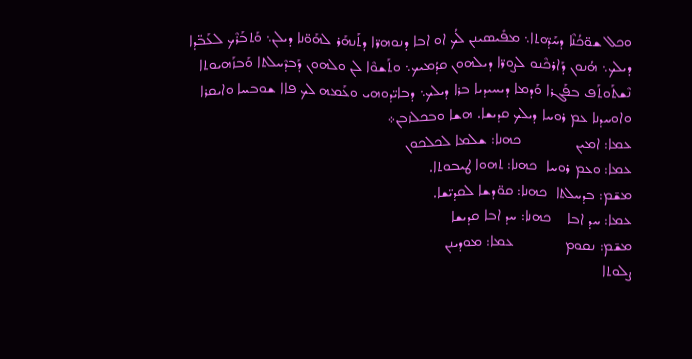ܘܟܠ ܫܘ̈ܟܳܢܶܐ ܕܚܰܕ̈ܘܬܐ܆ ܡܦܺܝܣܝܢܢ ܠܳܟ ܐܘ ܐܒܐ ܕܢܘܗܖ̈ܐ ܕܬܰܢܗܰܪ ܠܗܰܘ̈ܢܐ ܕܝܠܢ܆ ܘܰܬܒܰܪܶܟ ܠܥܰܒ̈ܕܐ ܕܝܠܟ܆ ܗܳܢܘܢ ܕܰܐܪܟܶܢܘ ܠܨܘܖ̈ܐ ܕܝܠܗܘܢ ܩܕܳܡܝܟ܆ ܘܬܰܫܘܶܐ ܠܢ ܘܠܗܘܢ ܕܰܒܕܶܚܠܬܐ ܘܰܒܙܰܗܝܘܬܐ ܢܶܫܬܰܘܬܰܦ ܒܦܰܓܪܐ ܘܰܕܡܐ ܕܝܚܝܕܝܐ ܒܪܐ ܕܝܠܟ܆ ܕܒܐܝ̈ܕܘܗܝ ܘܥܰܡܗ ܠܟ ܦܐܐ ܫܘܒܚܐ ܘܐܝܩܪܐ ܘܐܘܚܕܢܐ ܥܡ ܪܘܚܐ ܕܝܠܟ ܩܕܝܫܐ. ܗܫܐ ܘܒܟܠܙܒܢ܀
ܥܡܐ: ܐܡܝܢ              ܟܗܢܐ: ܫܠܡܐ ܠܟܠܟܘܢ
ܥܡܐ: ܘܥܡ ܪܘܚܐ  ܟܗܢܐ: ܬܗܘܐ ܛܝܒܘܬܐ.
ܡܫ̄ܡ: ܒܕܚܠܬܐ  ܟܗܢܐ: ܩܘ̈ܕܫܐ ܠܩܕܝ̈ܫܐ.
ܥܡܐ: ܚܕ ܐܒܐ    ܟܗܢܐ: ܚܕ ܐܒܐ ܩܕܝܫܐ
ܡܫ̄ܡ: ܢܩܘܡ             ܥܡܐ: ܡܘܕܝܢܢ
ܨܠܘܬܐ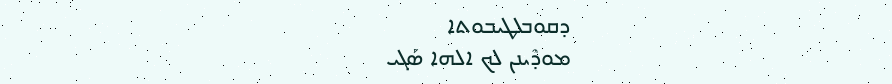ܕܩܘܒܠܛܝܒܘܬܐ
ܡܘܕܶܝܢܢ ܠܟ ܐܠܗܐ ܣܰܓܝ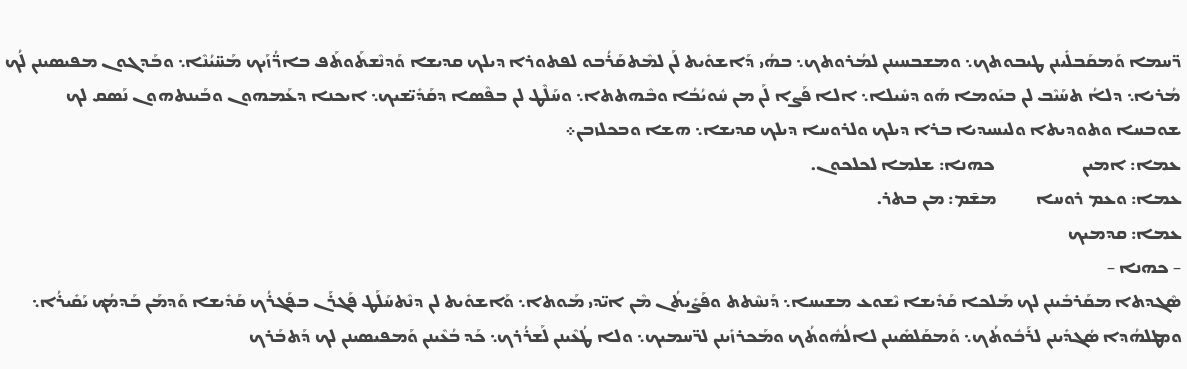ܖ̈ܚܡܐ ܘܰܡܩܰܒܠܺܝܢܢ ܛܝܒܘܬܟ܆ ܘܡܫܒܚܝܢܢ ܠܡܳܪܘܬܟ܆ ܒܗܳܝ ܕܰܐܫܘܺܝܬ ܠܰܢ ܠܡܶܬܩܰܪܳܒܘ ܠܦܬܘܪܐ ܕܝܠܟ ܩܕܝܫܐ ܘܰܕܢܶܫܬܰܘܬܰܦ ܒܐܖ̈ܳܙܰܝܟ ܡܰܚ̈ܝܳܢܶܐ܆ ܘܒܰܕܓܘܢ ܡܦܝܣܝܢܢ ܠܳܟ ܡܳܪܝܐ܆ ܕܠܐܳ ܬܚܰܝܶܒ ܠܢ ܒܝܰܘܡܐ ܗܰܘ ܕܚܺܝܠܐ܆ ܐܠܐ ܦܰܨܐ ܠܰܢ ܡܢ ܚܽܘܝܳܒܳܐ ܘܒܶܗܬܬܐ܆ ܘܚܰܠܶܛ ܠܢ ܒܦܶܣܐ ܕܩܰܕܺܝ̈ܫܝܟ܆ ܐܝܟܢܐ ܕܥܰܡܗܘܢ ܘܒܰܝܢܬܗܘܢ ܢܰܣܩ ܠܟ ܫܘܒܚܐ ܘܬܘܕܝܬܐ ܘܠܝܚܝܕܝܐ ܒܪܐ ܕܝܠܟ ܘܠܪܘܚܐ ܕܝܠܟ ܩܕܝܫܐ܆ ܗܫܐ ܘܒܟܠܙܒܢ܀
ܥܡܐ: ܐܡܝܢ                      ܟܗܢܐ: ܫܠܡܐ ܠܟܠܟܘܢ.
ܥܡܐ: ܘܥܡ ܪܘܚܐ          ܡܫ̄ܡ: ܡܢ ܒܬܪ.
ܥܡܐ: ܩܕܡܝܟ
– ܟܗܢܐ –
ܣܶܓܕܬܐ ܡܩܰܪܒܺܝܢܢ ܠܟ ܡܰܠܟܐ ܩܰܕܺܝܫܐ ܝܶܫܘܥ ܡܫܝܚܐ܆ ܕܰܢܚܶܬܬ ܘܦܰܨܺܝܬܳܢ ܡܶܢ ܐܝ̈ܕܝ ܡܰܘܬܐ܆ ܘܰܐܫܘܺܝܬ ܠܢ ܕܢܶܬܚܰܠܰܛ ܦܰܓܪܰܢ ܒܦܰܓܪܳܟ ܩܰܕܺܝܫܐ ܘܰܕܡܰܢ ܒܰܕܡܳܟ ܝܰܩܺܝܪܳܐ܆ ܘܡܛܠܗܳܕܐ ܣܳܓܕܺܝܢܢ ܠܪܰܒܽܘܬܳܟ܆ ܘܰܡܩܰܠܣܺܝܢܢ ܠܐܠܳܗܽܘܬܳܟ ܘܡܰܟܪܙܺܝܢܢ ܠܖ̈ܚܡܝܟ܆ ܘܠܐ ܛܳܥܶܝܢܢ ܠܰܫܪܳܪܟ܆ ܟܰܕ ܒܳܥܶܝܢܢ ܘܰܡܦܝܣܝܢܢ ܠܟ ܕܰܬܒܰܪܟ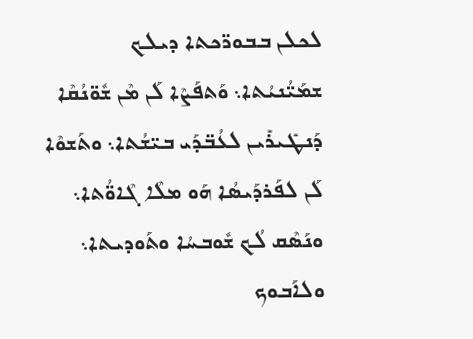ܠܟܠܢ ܒܒܘܖ̈ܟܬܐ ܕܝܠܟ ܫܡܰܝ̈ܳܢܝܳܬܐ܆ ܘܰܬܦܰܨܶܐ ܠܰܢ ܡܶܢ ܫܽܘ̈ܢܳܩܶܐ ܕܰܢܛܺܝܪܺܝܢ ܠܥܳܒ̈ܕܰܝ ܒܝ̈ܫܳܬܐ܆ ܘܬܰܫܘܶܐ ܠܰܢ ܠܦܰܪܕܰܝܣܳܐ ܗܰܘ ܡܠܶܐ ܓܶܐܘ̈ܳܬܐ܆ ܘܢܰܣܶܩ ܠܳܟ ܫܽܘܒܚܳܐ ܘܬܰܘܕܝܬܐ܆ ܘܠܐܰܒܘܟ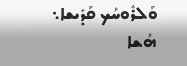ܘܰܠܪܽܘܚܳܟ ܩܰܕܺܝܫܐ܆ ܗܳܫܐ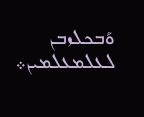ܘܰܒܟܠܙܒܢ ܠܥܠܡܥܠܡܝܢ܀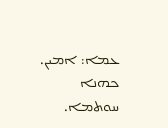ܥܡܐ: ܐܡܝܢ.
ܟܗܢܐ ܚܘܬܡܐ.